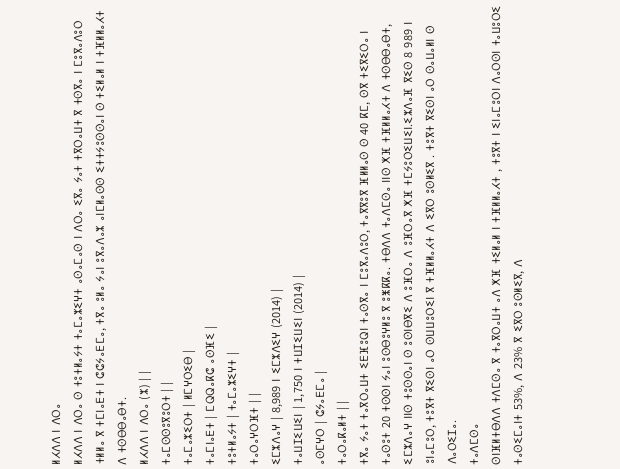ⵍⵃⴷⴷ ⵏ ⴷⵔⴰ
ⵍⵃⴷⴷ ⵏ ⴷⵔⴰ ⵙ ⵜⵓⵜⵍⴰⵢⵜ ⵜⴰⵎⴰⵣⵉⵖⵜ ⴰⵙⴰⵎⴰⵙ ⵏ ⴷⵔⴰ ⵉⴳⴰ ⵢⴰⵜ ⵜⴳⵔⴰⵡⵜ ⴳ ⵜⵙⴳⴰ ⵏ ⵎⵓⴳⴰⴷⵓⵔ ⵜⵍⵍⴰ ⴳ ⵜⵎⵏⴰⴹⵜ ⵏ ⵛⵛⵢⴰⴹⵎⴰ, ⵜⴳⴰ ⵓⵍⴰ ⵢⴰⵏ ⵓⴳⴰⴷⴰⵣ ⴰⵏⵎⵍⴰⵙⵙ ⵉⵜⵜⵢⵓⵙⵙⴰⵏ ⵙ ⵜⵉⵍⴰⵍ ⵏ ⵜⴼⵍⵍⴰⵃⵜ ⴷ ⵜⵙⴱⴱⴰⴱⵜ.
ⵍⵃⴷⴷ ⵏ ⴷⵔⴰ (ⵣ) | |
ⵜⴰⵎⵙⵙⵓⴳⵓⵔⵜ | |
ⵜⴰⵎⴰⵣⵉⵔⵜ | ⵍⵎⵖⵔⵉⴱ |
ⵜⴰⵎⵏⴰⴹⵜ | ⵎⵕⵕⴰⴽⵛ ⴰⵙⴼⵉ |
ⵜⵓⵜⵍⴰⵢⵜ | ⵜⴰⵎⴰⵣⵉⵖⵜ |
ⵜⴰⵔⴰⵖⵔⴼⵜ | |
ⵉⵎⵣⴷⴰⵖ | 8,989 ⵏ ⵉⵎⵣⴷⵉⵖ (2014) |
ⵜⴰⵡⵊⵉⵡⵉⵏ | 1,750 ⵏ ⵜⵡⵊⵉⵡⵉⵏ (2014) |
ⴰⵙⵎⵖⵔ | ⵛⵢⴰⴹⵎⴰ |
ⵜⴰⵔⴰⴽⴰⵍⵜ | |
ⵜⴳⴰ ⵢⴰⵜ ⵜⴰⴳⵔⴰⵡⵜ ⵉⴹⴼⵓⵕⵏ ⵜⴰⵙⴳⴰ ⵏ ⵎⵓⴳⴰⴷⵓⵔ, ⵜⴰⴳⴳⵓⴳ ⴼⵍⵍⴰⵙ ⵙ 40 ⴽⵎ, ⵙⴳ ⵜⵉⴳⵉⵔⴰ ⵏ ⵜⴰⵙⵓⵜ 20 ⵜⵙⵙⵏ ⵢⴰⵏ ⵓⵙⴱⵓⵖⵍⵓ ⴳ ⵓⵥⴽⴽⴰ. ⵜⴱⴷⴷ ⵜⴰⴷⵎⵙⴰ ⵏⵏⵙ ⵅⴼ ⵜⴼⵍⵍⴰⵃⵜ ⴷ ⵜⵙⴱⴱⴰⴱⵜ, ⵉⵎⵣⴷⴰⵖ ⵏⵏⵙ ⵜⵓⵙⵙⴰⵏ ⵙ ⵓⵙⵏⴱⴳⵉ ⴷ ⵓⴼⵔⴰ ⴷ ⵓⴼⵔⴰⴳ ⵅⴼ ⵜⵎⵢⵓⵔⵉⵡⵉⵏ.ⵉⵣⴷⴰⴼ ⴳⵉⵙ 8 989 ⵏ ⵓⵏⴰⵎⵓⵔ, ⵜⵓⴳⵜ ⴳⵉⵙⵏ ⴰⵔ ⵙⵡⵡⵓⵔⵉⵏ ⴳ ⵜⴼⵍⵍⴰⵃⵜ ⴷ ⵉⴳⵔ ⵓⵙⵍⵉⴳ . ⵜⵓⴳⵜ ⴳⵉⵙⵏ ⴰⵔ ⵙⴰⵡⴰⵍⵏ ⵙ ⴷⴰⵔⵉⵊⴰ.
ⵜⴰⴷⵎⵙⴰ
ⵙⵏⴼⵍⵜⴱⴷⴷ ⵜⴷⵎⵙⴰ ⴳ ⵜⴰⴳⵔⴰⵡⵜ ⴰⴷ ⵅⴼ ⵜⵉⵍⴰⵍ ⵏ ⵜⴼⵍⵍⴰⵃⵜ , ⵜⵓⴳⵜ ⵏ ⵉⵏⴰⵎⵓⵔⵏ ⴷⴰⵔⵙⵏ ⵜⴰⵡⵓⵔⵉ ⵜⴰⵙⵉⵎⴰⵏⵜ 53%, ⴷ 23% ⴳ ⵉⴳⵔ ⵓⵙⵍⵉⴳ, ⴷ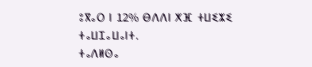ⵓⴳⴰⵔ ⵏ 12% ⴱⴷⴷⵏ ⵅⴼ ⵜⵡⵉⵣⵉ ⵜⴰⵡⵊⴰⵡⴰⵏⵜ.
ⵜⴰⴷⵍⵙⴰ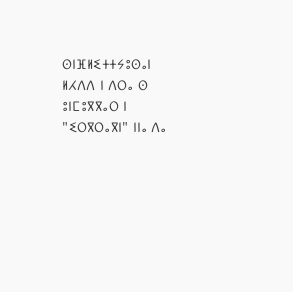ⵙⵏⴼⵍⵉⵜⵜⵢⵓⵙⴰⵏ ⵍⵃⴷⴷ ⵏ ⴷⵔⴰ ⵙ ⵓⵏⵎⵓⴳⴳⴰⵔ ⵏ "ⵉⵔⴳⵔⴰⴳⵏ" ⵏⵏⴰ ⴷⴰ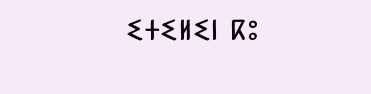ⵉⵜⵉⵍⵉⵏ ⴽⵓ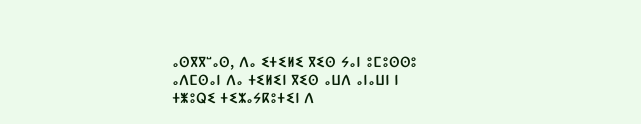ⴰⵙⴳⴳⵯⴰⵙ, ⴷⴰ ⵉⵜⵉⵍⵉ ⴳⵉⵙ ⵢⴰⵏ ⵓⵎⵓⵙⵙⵓ ⴰⴷⵎⵙⴰⵏ ⴷⴰ ⵜⵉⵍⵉⵏ ⴳⵉⵙ ⴰⵡⴷ ⴰⵏⴰⵡⵏ ⵏ ⵜⵥⵓⵕⵉ ⵜⵉⵣⴰⵢⴽⵓⵜⵉⵏ ⴷ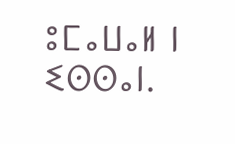ⵓⵎⴰⵡⴰⵍ ⵏ ⵉⵙⵙⴰⵏ.